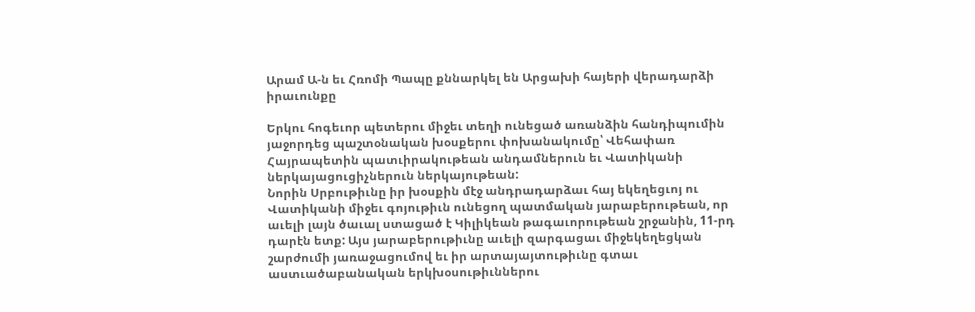Արամ Ա-ն եւ Հռոմի Պապը քննարկել են Արցախի հայերի վերադարձի իրաւունքը

Երկու հոգեւոր պետերու միջեւ տեղի ունեցած առանձին հանդիպումին յաջորդեց պաշտօնական խօսքերու փոխանակումը՝ Վեհափառ Հայրապետին պատւիրակութեան անդամներուն եւ Վատիկանի ներկայացուցիչներուն ներկայութեան:
Նորին Սրբութիւնը իր խօսքին մէջ անդրադարձաւ հայ եկեղեցւոյ ու Վատիկանի միջեւ գոյութիւն ունեցող պատմական յարաբերութեան, որ աւելի լայն ծաւալ ստացած է Կիլիկեան թագաւորութեան շրջանին, 11-րդ դարէն ետք: Այս յարաբերութիւնը աւելի զարգացաւ միջեկեղեցկան շարժումի յառաջացումով եւ իր արտայայտութիւնը գտաւ աստւածաբանական երկխօսութիւններու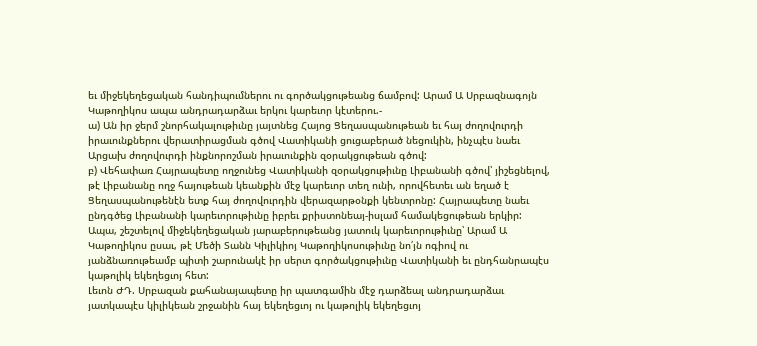եւ միջեկեղեցական հանդիպումներու ու գործակցութեանց ճամբով: Արամ Ա Սրբազնագոյն Կաթողիկոս ապա անդրադարձաւ երկու կարեւոր կէտերու.-
ա) Ան իր ջերմ շնորհակալութիւնը յայտնեց Հայոց Ցեղասպանութեան եւ հայ ժողովուրդի իրաւունքներու վերատիրացման գծով Վատիկանի ցուցաբերած նեցուկին, ինչպէս նաեւ Արցախ ժողովուրդի ինքնորոշման իրաւունքին զօրակցութեան գծով:
բ) Վեհափառ Հայրապետը ողջունեց Վատիկանի զօրակցութիւնը Լիբանանի գծով՝ յիշեցնելով, թէ Լիբանանը ողջ հայութեան կեանքին մէջ կարեւոր տեղ ունի, որովհետեւ ան եղած է Ցեղասպանութենէն ետք հայ ժողովուրդին վերազարթօնքի կենտրոնը: Հայրապետը նաեւ ընդգծեց Լիբանանի կարեւորութիւնը իբրեւ քրիստոնեայ-իսլամ համակեցութեան երկիր:
Ապա, շեշտելով միջեկեղեցական յարաբերութեանց յատուկ կարեւորութիւնը՝ Արամ Ա Կաթողիկոս ըսաւ, թէ Մեծի Տանն Կիլիկիոյ Կաթողիկոսութիւնը նո՛յն ոգիով ու յանձնառութեամբ պիտի շարունակէ իր սերտ գործակցութիւնը Վատիկանի եւ ընդհանրապէս կաթոլիկ եկեղեցւոյ հետ:
Լեւոն ԺԴ. Սրբազան քահանայապետը իր պատգամին մէջ դարձեալ անդրադարձաւ յատկապէս կիլիկեան շրջանին հայ եկեղեցւոյ ու կաթոլիկ եկեղեցւոյ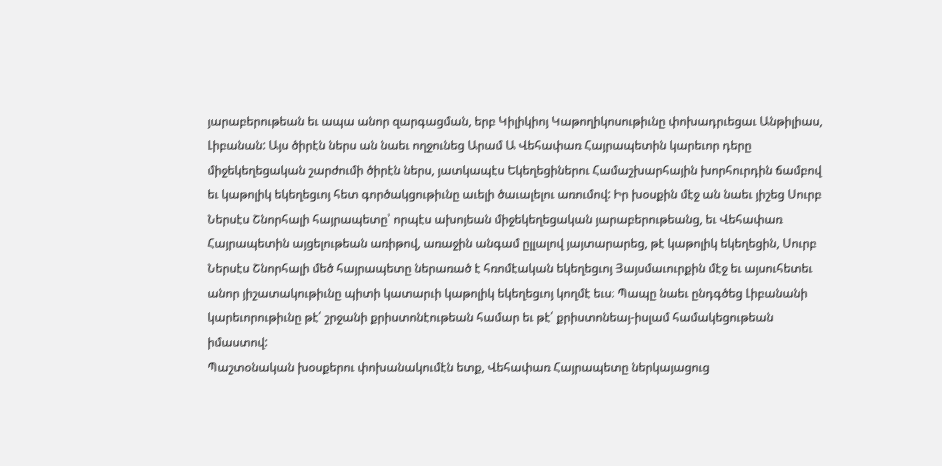յարաբերութեան եւ ապա անոր զարգացման, երբ Կիլիկիոյ Կաթողիկոսութիւնը փոխադրւեցաւ Անթիլիաս, Լիբանան: Այս ծիրէն ներս ան նաեւ ողջունեց Արամ Ա Վեհափառ Հայրապետին կարեւոր դերը միջեկեղեցական շարժումի ծիրէն ներս, յատկապէս Եկեղեցիներու Համաշխարհային խորհուրդին ճամբով եւ կաթոլիկ եկեղեցւոյ հետ գործակցութիւնը աւելի ծաւալելու առումով: Իր խօսքին մէջ ան նաեւ յիշեց Սուրբ Ներսէս Շնորհալի հայրապետը՝ որպէս ախոյեան միջեկեղեցական յարաբերութեանց, եւ Վեհափառ Հայրապետին այցելութեան առիթով, առաջին անգամ ըլլալով յայտարարեց, թէ կաթոլիկ եկեղեցին, Սուրբ Ներսէս Շնորհալի մեծ հայրապետը ներառած է հռոմէական եկեղեցւոյ Յայսմաւուրքին մէջ եւ այսուհետեւ անոր յիշատակութիւնը պիտի կատարւի կաթոլիկ եկեղեցւոյ կողմէ եւս։ Պապը նաեւ ընդգծեց Լիբանանի կարեւորութիւնը թէ՛ շրջանի քրիստոնէութեան համար եւ թէ՛ քրիստոնեայ-իսլամ համակեցութեան իմաստով:
Պաշտօնական խօսքերու փոխանակումէն ետք, Վեհափառ Հայրապետը ներկայացուց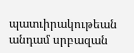պատւիրակութեան անդամ սրբազան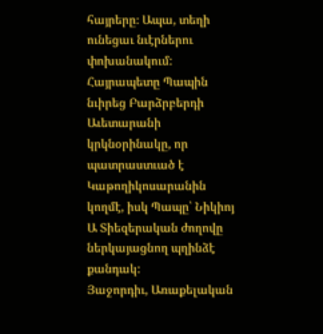հայրերը։ Ապա, տեղի ունեցաւ նւէրներու փոխանակում: Հայրապետը Պապին նւիրեց Բարձրբերդի Աւետարանի կրկնօրինակը, որ պատրաստւած է Կաթողիկոսարանին կողմէ, իսկ Պապը՝ Նիկիոյ Ա Տիեզերական ժողովը ներկայացնող պղինձէ քանդակ:
Յաջորդիւ, Առաքելական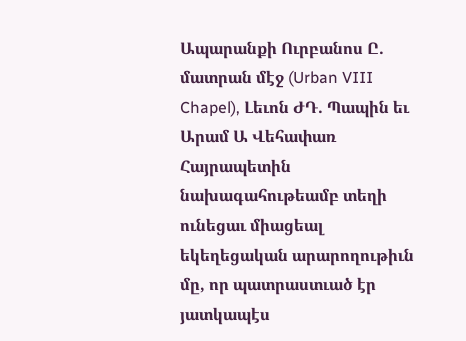Ապարանքի Ուրբանոս Ը. մատրան մէջ (Urban VIII Chapel), Լեւոն ԺԴ. Պապին եւ Արամ Ա Վեհափառ Հայրապետին նախագահութեամբ տեղի ունեցաւ միացեալ եկեղեցական արարողութիւն մը, որ պատրաստւած էր յատկապէս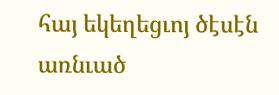հայ եկեղեցւոյ ծէսէն առնւած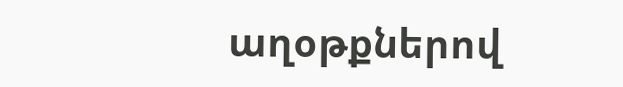աղօթքներով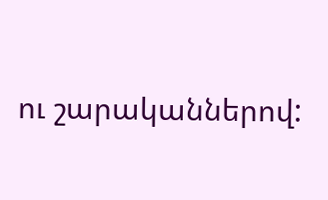ու շարականներով: